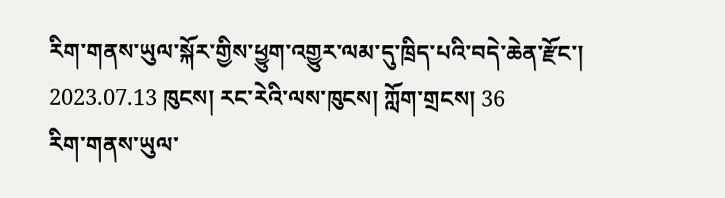རིག་གནས་ཡུལ་སྐོར་གྱིས་ཕྱུག་འགྱུར་ལམ་དུ་ཁྲིད་པའི་བདེ་ཆེན་རྫོང་།
2023.07.13 ཁུངས། རང་རེའི་ལས་ཁུངས། ཀློག་གྲངས། 36
རིག་གནས་ཡུལ་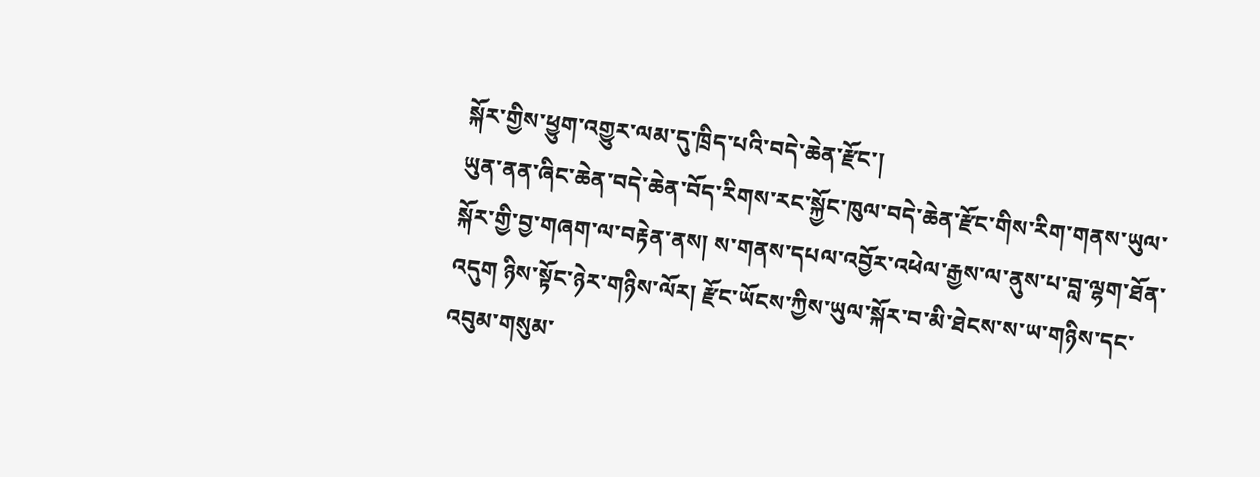སྐོར་གྱིས་ཕྱུག་འགྱུར་ལམ་དུ་ཁྲིད་པའི་བདེ་ཆེན་རྫོང་།
ཡུན་ནན་ཞིང་ཆེན་བདེ་ཆེན་བོད་རིགས་རང་སྐྱོང་ཁུལ་བདེ་ཆེན་རྫོང་གིས་རིག་གནས་ཡུལ་སྐོར་གྱི་བྱ་གཞག་ལ་བརྟེན་ནས། ས་གནས་དཔལ་འབྱོར་འཕེལ་རྒྱས་ལ་ནུས་པ་བླ་ལྷག་ཐོན་འདུག ཉིས་སྟོང་ཉེར་གཉིས་ལོར། རྫོང་ཡོངས་ཀྱིས་ཡུལ་སྐོར་བ་མི་ཐེངས་ས་ཡ་གཉིས་དང་འབུམ་གསུམ་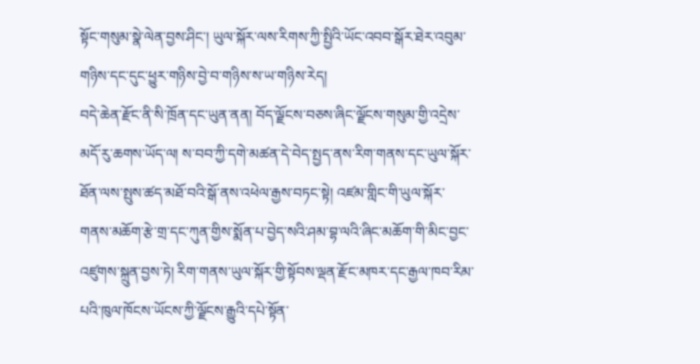སྟོང་གསུམ་སྣེ་ལེན་བྱས་ཤིང་། ཡུལ་སྐོར་ལས་རིགས་ཀྱི་སྤྱིའི་ཡོང་འབབ་སྒོར་ཐེར་འབུམ་གཉིས་དང་དུང་ཕྱུར་གཉིས་བྱེ་བ་གཉིས་ས་ཡ་གཉིས་རེད།
བདེ་ཆེན་རྫོང་ནི་སི་ཁྲོན་དང་ཡུན་ནན། བོད་ལྗོངས་བཅས་ཞིང་ལྗོངས་གསུམ་གྱི་འདྲེས་མདོ་རུ་ཆགས་ཡོད་ལ། ས་བབ་ཀྱི་དགེ་མཚན་དེ་བེད་སྤྱད་ནས་རིག་གནས་དང་ཡུལ་སྐོར་ཐོན་ལས་སྤུས་ཚད་མཐོ་བའི་སྒོ་ནས་འཕེལ་རྒྱས་བཏང་སྟེ། འཛམ་གླིང་གི་ཡུལ་སྐོར་གནས་མཆོག་རྩེ་གྲ་དང་ཀུན་གྱིས་སྨོན་པ་བྱེད་སའི་ཤམ་བྷ་ལའི་ཞིང་མཆོག་གི་མིང་བྱང་འཛུགས་སྐྲུན་བྱས་ཏེ། རིག་གནས་ཡུལ་སྐོར་གྱི་སྟོབས་ལྡན་རྫོང་མཁར་དང་རྒྱལ་ཁབ་རིམ་པའི་ཁུལ་ཁོངས་ཡོངས་ཀྱི་ལྗོངས་རྒྱུའི་དཔེ་སྟོན་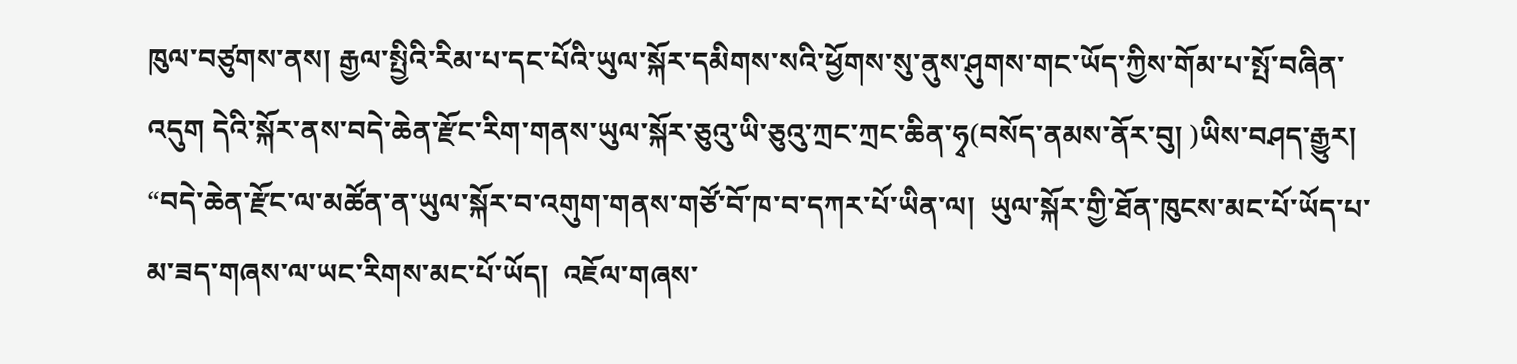ཁུལ་བཙུགས་ནས། རྒྱལ་སྤྱིའི་རིམ་པ་དང་པོའི་ཡུལ་སྐོར་དམིགས་སའི་ཕྱོགས་སུ་ནུས་ཤུགས་གང་ཡོད་ཀྱིས་གོམ་པ་སྤོ་བཞིན་འདུག དེའི་སྐོར་ནས་བདེ་ཆེན་རྫོང་རིག་གནས་ཡུལ་སྐོར་ཅུའུ་ཡི་ཅུའུ་ཀྲང་ཀྲང་ཆིན་ཧྭ(བསོད་ནམས་ནོར་བུ། )ཡིས་བཤད་རྒྱུར། “བདེ་ཆེན་རྫོང་ལ་མཚོན་ན་ཡུལ་སྐོར་བ་འགུག་གནས་གཙོ་བོ་ཁ་བ་དཀར་པོ་ཡིན་ལ།  ཡུལ་སྐོར་གྱི་ཐོན་ཁུངས་མང་པོ་ཡོད་པ་མ་ཟད་གཞས་ལ་ཡང་རིགས་མང་པོ་ཡོད།  འཇོལ་གཞས་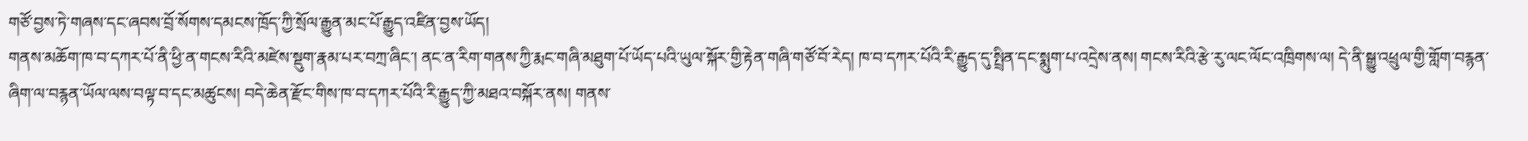གཙོ་བྱས་ཏེ་གཞས་དང་ཞབས་བྲོ་སོགས་དམངས་ཁྲོད་ཀྱི་སྲོལ་རྒྱུན་མང་པོ་རྒྱུད་འཛིན་བྱས་ཡོད།
གནས་མཆོག་ཁ་བ་དཀར་པོ་ནི་ཕྱི་ན་གངས་རིའི་མཛེས་སྡུག་རྣམ་པར་བཀྲ་ཞིང་། ནང་ན་རིག་གནས་ཀྱི་རྨང་གཞི་མཐུག་པོ་ཡོད་པའི་ཡུལ་སྐོར་གྱི་རྟེན་གཞི་གཙོ་བོ་རེད། ཁ་བ་དཀར་པོའི་རི་རྒྱུད་དུ་སྤྲིན་དང་སྨུག་པ་འདྲེས་ནས། གངས་རིའི་རྩེ་རུ་ལང་ལོང་འཁྲིགས་ལ། དེ་ནི་སྒྱུ་འཕྲུལ་གྱི་གློག་བརྙན་ཞིག་ལ་བརྙན་ཡོལ་ལས་བལྟ་བ་དང་མཚུངས། བདེ་ཆེན་རྫོང་གིས་ཁ་བ་དཀར་པོའི་རི་རྒྱུད་ཀྱི་མཐའ་བསྐོར་ནས། གནས་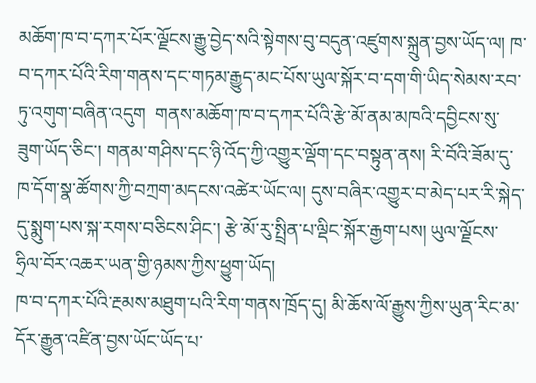མཆོག་ཁ་བ་དཀར་པོར་ལྗོངས་རྒྱུ་བྱེད་སའི་སྟེགས་བུ་བདུན་འཛུགས་སྐྲུན་བྱས་ཡོད་ལ། ཁ་བ་དཀར་པོའི་རིག་གནས་དང་གཏམ་རྒྱུད་མང་པོས་ཡུལ་སྐོར་བ་དག་གི་ཡིད་སེམས་རབ་ཏུ་འགུག་བཞིན་འདུག  གནས་མཆོག་ཁ་བ་དཀར་པོའི་རྩེ་མོ་ནམ་མཁའི་དབྱིངས་སུ་ཟུག་ཡོད་ཅིང་། གནམ་གཤིས་དང་ཉི་འོད་ཀྱི་འགྱུར་ལྡོག་དང་བསྟུན་ནས། རི་བོའི་ཟོམ་དུ་ཁ་དོག་སྣ་ཚོགས་ཀྱི་བཀྲག་མདངས་འཚེར་ཡོང་ལ། དུས་བཞིར་འགྱུར་བ་མེད་པར་རི་སྐེད་དུ་སྨུག་པས་སྐ་རགས་བཅིངས་ཤིང་། རྩེ་མོ་རུ་སྤྲིན་པ་ལྡིང་སྐོར་རྒྱག་པས། ཡུལ་ལྗོངས་ཧྲིལ་བོར་འཆར་ཡན་གྱི་ཉམས་ཀྱིས་ཕྱུག་ཡོད།
ཁ་བ་དཀར་པོའི་རྔམས་མཐུག་པའི་རིག་གནས་ཁྲོད་དུ། མི་ཆོས་ལོ་རྒྱུས་ཀྱིས་ཡུན་རིང་མ་དོར་རྒྱུན་འཛིན་བྱས་ཡོང་ཡོད་པ་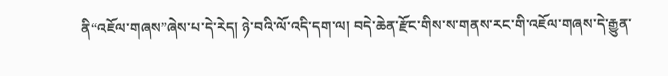ནི“འཇོལ་གཞས”ཞེས་པ་དེ་རེད། ཉེ་བའི་ལོ་འདི་དག་ལ། བདེ་ཆེན་རྫོང་གིས་ས་གནས་རང་གི་འཇོལ་གཞས་དེ་རྒྱུན་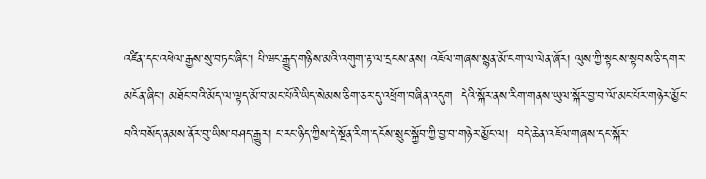འཛིན་དང་འཕེལ་རྒྱས་སུ་བཏང་ཞིང་། པི་ཝང་རྒྱུད་གཉིས་མའི་འགུག་རྟ་ལ་དྲངས་ནས། འཇོལ་གཞས་སྙན་མོ་ངག་ལ་ལེན་ཞོར། ལུས་ཀྱི་སྟངས་སྟབས་ཅི་དགར་མངོན་ཞིང་། མཐོང་བའི་མོད་ལ་ལྟད་མོ་བ་མང་པོའི་ཡིད་སེམས་ཅིག་ཅར་དུ་འཕྲོག་བཞིན་འདུག  དེའི་སྐོར་ནས་རིག་གནས་ཡུལ་སྐོར་བྱ་བ་ལོ་མང་པོར་གཉེར་མྱོང་བའི་བསོད་ནམས་ནོར་བུ་ཡིས་བཤད་རྒྱུར། ང་རང་ཉིད་ཀྱིས་དེ་སྔོན་རིག་དངོས་སྲུང་སྐྱོབ་ཀྱི་བྱ་བ་གཉེར་མྱོང་ལ།  བདེ་ཆེན་འཇོལ་གཞས་དང་སྐོར་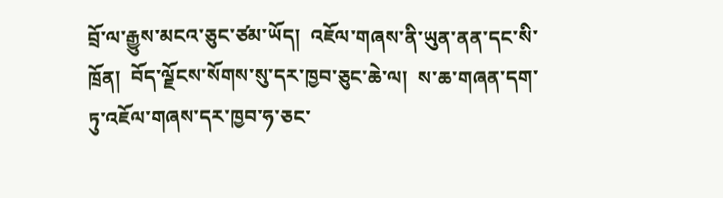བྲོ་ལ་རྒྱུས་མངའ་ཅུང་ཙམ་ཡོད།  འཇོལ་གཞས་ནི་ཡུན་ནན་དང་སི་ཁྲོན།  བོད་ལྗོངས་སོགས་སུ་དར་ཁྱབ་ཅུང་ཆེ་ལ།  ས་ཆ་གཞན་དག་ཏུ་འཇོལ་གཞས་དར་ཁྱབ་ཧ་ཅང་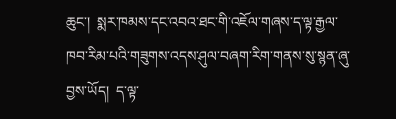ཆུང་།  སྨར་ཁམས་དང་འབའ་ཐང་གི་འཇོལ་གཞས་ད་ལྟ་རྒྱལ་ཁབ་རིམ་པའི་གཟུགས་འདས་ཤུལ་བཞག་རིག་གནས་སུ་སྙན་ཞུ་བྱས་ཡོད།  ད་ལྟ་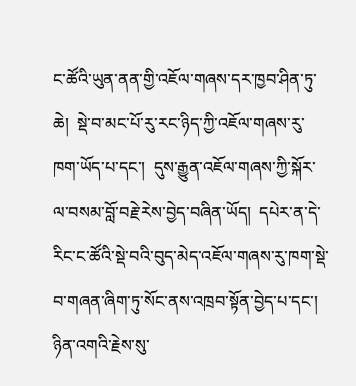ང་ཚོའི་ཡུན་ནན་གྱི་འཇོལ་གཞས་དར་ཁྱབ་ཤིན་ཏུ་ཆེ།  སྡེ་བ་མང་པོ་རུ་རང་ཉིད་ཀྱི་འཇོལ་གཞས་རུ་ཁག་ཡོད་པ་དང་།  དུས་རྒྱུན་འཇོལ་གཞས་ཀྱི་སྐོར་ལ་བསམ་བློ་བརྗེ་རེས་བྱེད་བཞིན་ཡོད།  དཔེར་ན་དེ་རིང་ང་ཚོའི་སྡེ་བའི་བུད་མེད་འཇོལ་གཞས་རུ་ཁག་སྡེ་བ་གཞན་ཞིག་ཏུ་སོང་ནས་འཁྲབ་སྟོན་བྱེད་པ་དང་།  ཉིན་འགའི་རྗེས་སུ་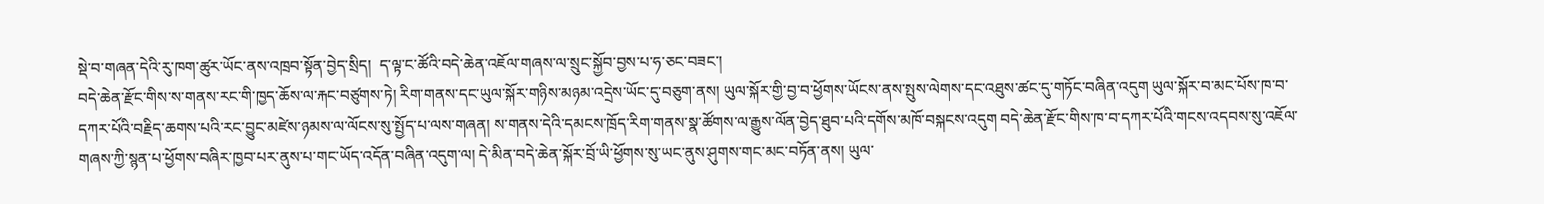སྡེ་བ་གཞན་དེའི་རུ་ཁག་ཚུར་ཡོང་ནས་འཁྲབ་སྟོན་བྱེད་སྲིད།  ད་ལྟ་ང་ཚོའི་བདེ་ཆེན་འཇོལ་གཞས་ལ་སྲུང་སྐྱོབ་བྱས་པ་ཧ་ཅང་བཟང་།
བདེ་ཆེན་རྫོང་གིས་ས་གནས་རང་གི་ཁྱད་ཆོས་ལ་རྐང་བཙུགས་ཏེ། རིག་གནས་དང་ཡུལ་སྐོར་གཉིས་མཉམ་འདྲེས་ཡོང་དུ་བཅུག་ནས། ཡུལ་སྐོར་གྱི་བྱ་བ་ཕྱོགས་ཡོངས་ནས་སྤུས་ལེགས་དང་འཐུས་ཚང་དུ་གཏོང་བཞིན་འདུག ཡུལ་སྐོར་བ་མང་པོས་ཁ་བ་དཀར་པོའི་བརྗིད་ཆགས་པའི་རང་བྱུང་མཛེས་ཉམས་ལ་ལོངས་སུ་སྤྱོད་པ་ལས་གཞན། ས་གནས་དེའི་དམངས་ཁྲོད་རིག་གནས་སྣ་ཚོགས་ལ་རྒྱུས་ལོན་བྱེད་ཐུབ་པའི་དགོས་མཁོ་བསྐངས་འདུག བདེ་ཆེན་རྫོང་གིས་ཁ་བ་དཀར་པོའི་གངས་འདབས་སུ་འཇོལ་གཞས་ཀྱི་སྙན་པ་ཕྱོགས་བཞིར་ཁྱབ་པར་ནུས་པ་གང་ཡོད་འདོན་བཞིན་འདུག་ལ། དེ་མིན་བདེ་ཆེན་སྐོར་བྲོ་ཡི་ཕྱོགས་སུ་ཡང་ནུས་ཤུགས་གང་མང་བཏོན་ནས། ཡུལ་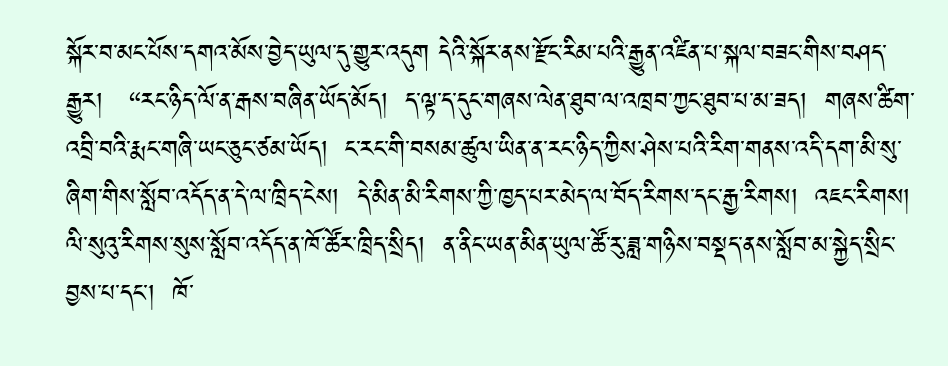སྐོར་བ་མང་པོས་དགའ་མོས་བྱེད་ཡུལ་དུ་གྱུར་འདུག དེའི་སྐོར་ནས་རྫོང་རིམ་པའི་རྒྱུན་འཛིན་པ་སྐལ་བཟང་གིས་བཤད་རྒྱུར།   “རང་ཉིད་ལོ་ན་རྒས་བཞིན་ཡོད་མོད།  ད་ལྟ་ད་དུང་གཞས་ལེན་ཐུབ་ལ་འཁྲབ་ཀྱང་ཐུབ་པ་མ་ཟད།  གཞས་ཚིག་འབྲི་བའི་རྨང་གཞི་ཡང་ཅུང་ཙམ་ཡོད།  ང་རང་གི་བསམ་ཚུལ་ཡིན་ན་རང་ཉིད་ཀྱིས་ཤེས་པའི་རིག་གནས་འདི་དག་མི་སུ་ཞིག་གིས་སློབ་འདོད་ན་དེ་ལ་ཁྲིད་ངེས།  དེ་མིན་མི་རིགས་ཀྱི་ཁྱད་པར་མེད་ལ་བོད་རིགས་དང་རྒྱ་རིགས།  འཇང་རིགས།  ལི་སུའུ་རིགས་སུས་སློབ་འདོད་ན་ཁོ་ཚོར་ཁྲིད་སྲིད།  ན་ནིང་ཡན་མིན་ཡུལ་ཚོ་རུ་ཟླ་གཉིས་བསྡད་ནས་སློབ་མ་སྐྱེད་སྲིང་བྱས་པ་དང་།  ཁོ་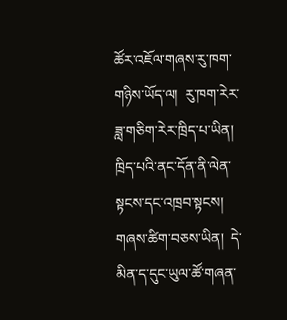ཚོར་འཇོལ་གཞས་རུ་ཁག་གཉིས་ཡོད་ལ།  རུ་ཁག་རེར་ཟླ་གཅིག་རེར་ཁྲིད་པ་ཡིན།  ཁྲིད་པའི་ནང་དོན་ནི་ལེན་སྟངས་དང་འཁྲབ་སྟངས།  གཞས་ཚིག་བཅས་ཡིན།  དེ་མིན་ད་དུང་ཡུལ་ཚོ་གཞན་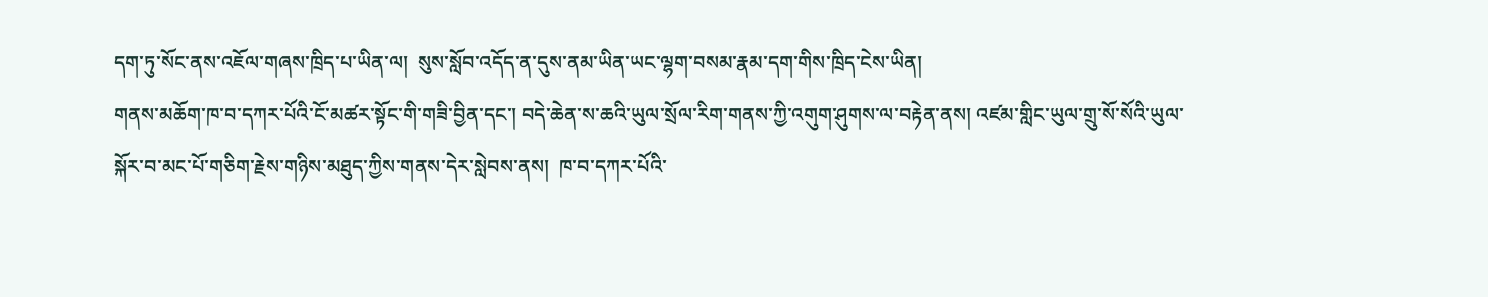དག་ཏུ་སོང་ནས་འཇོལ་གཞས་ཁྲིད་པ་ཡིན་ལ།  སུས་སློབ་འདོད་ན་དུས་ནམ་ཡིན་ཡང་ལྷག་བསམ་རྣམ་དག་གིས་ཁྲིད་ངེས་ཡིན།
གནས་མཆོག་ཁ་བ་དཀར་པོའི་ངོ་མཚར་སྟོང་གི་གཟི་བྱིན་དང་། བདེ་ཆེན་ས་ཆའི་ཡུལ་སྲོལ་རིག་གནས་ཀྱི་འགུག་ཤུགས་ལ་བརྟེན་ནས། འཛམ་གླིང་ཡུལ་གྲུ་སོ་སོའི་ཡུལ་སྐོར་བ་མང་པོ་གཅིག་རྗེས་གཉིས་མཐུད་ཀྱིས་གནས་དེར་སླེབས་ནས།  ཁ་བ་དཀར་པོའི་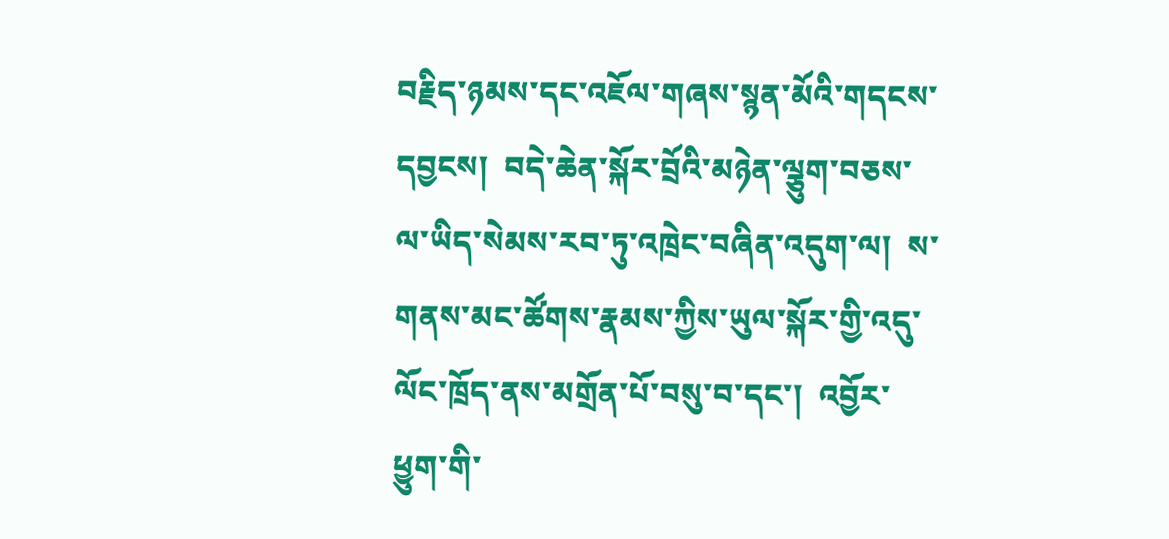བརྗིད་ཉམས་དང་འཇོལ་གཞས་སྙན་མོའི་གདངས་དབྱངས།  བདེ་ཆེན་སྐོར་བྲོའི་མཉེན་ལྕུག་བཅས་ལ་ཡིད་སེམས་རབ་ཏུ་འཁྲེང་བཞིན་འདུག་ལ།  ས་གནས་མང་ཚོགས་རྣམས་ཀྱིས་ཡུལ་སྐོར་གྱི་འདུ་ལོང་ཁྲོད་ནས་མགྲོན་པོ་བསུ་བ་དང་།  འབྱོར་ཕྱུག་གི་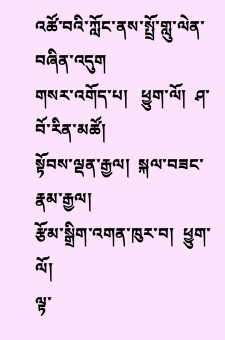འཚོ་བའི་ཀློང་ནས་སྤྲོ་གླུ་ལེན་བཞིན་འདུག
གསར་འགོད་པ།   ཕྱུག་ལོ།  ཤ་བོ་རིན་མཚོ།
སྟོབས་ལྡན་རྒྱལ།  སྐལ་བཟང་རྣམ་རྒྱལ།
རྩོམ་སྒྲིག་འགན་ཁུར་བ།  ཕྱུག་ལོ།
ལྟ་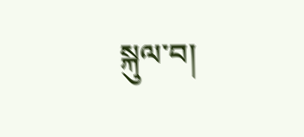སྐུལ་བ།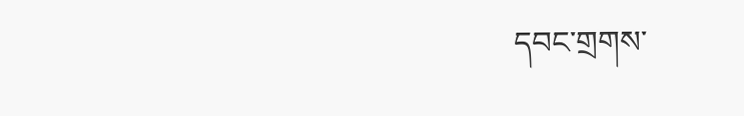དབང་གྲགས་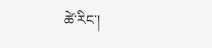ཚེ་རིང་།